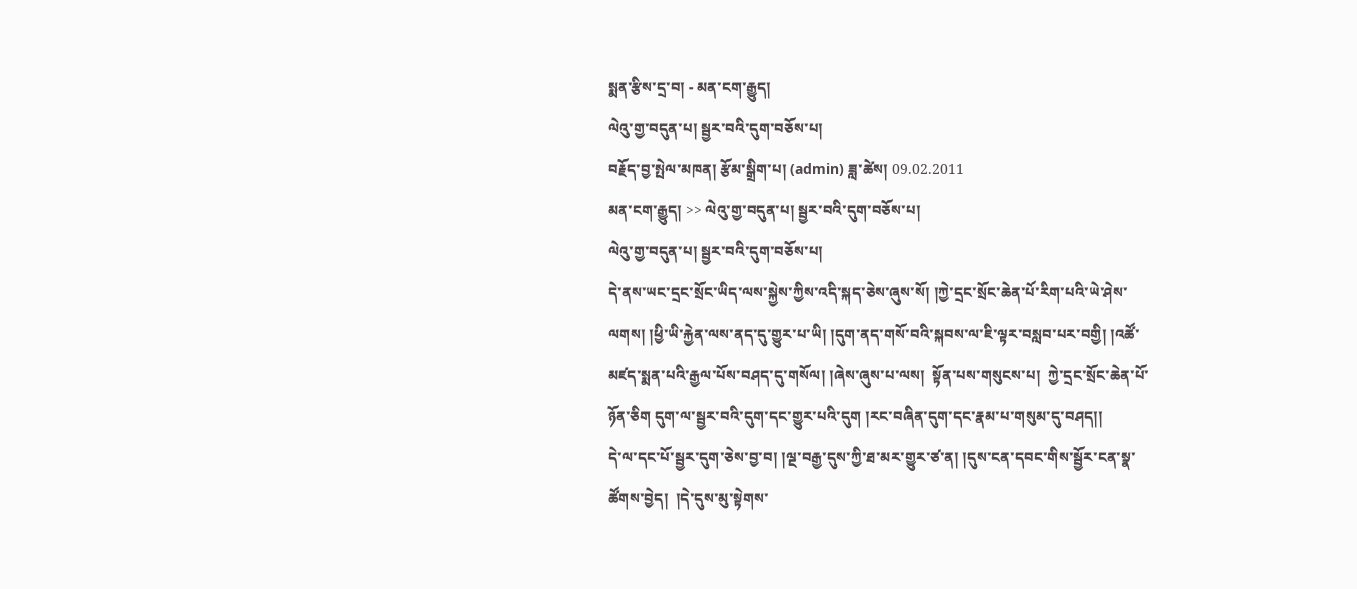སྨན་རྩིས་དྲ་བ། - མན་ངག་རྒྱུད།
ལེའུ་གྱ་བདུན་པ། སྦྱར་བའི་དུག་བཅོས་པ།
བརྗོད་བྱ་སྤེལ་མཁན། རྩོམ་སྒྲིག་པ། (admin) ཟླ་ཚེས། 09.02.2011
མན་ངག་རྒྱུད། >> ལེའུ་གྱ་བདུན་པ། སྦྱར་བའི་དུག་བཅོས་པ།
ལེའུ་གྱ་བདུན་པ། སྦྱར་བའི་དུག་བཅོས་པ།
དེ་ནས་ཡང་དྲང་སྲོང་ཡིད་ལས་སྐྱེས་ཀྱིས་འདི་སྐད་ཅེས་ཞུས་སོ། །ཀྱེ་དྲང་སྲོང་ཆེན་པོ་རིག་པའི་ཡེ་ཤེས་ལགས། །ཕྱི་ཡི་རྐྱེན་ལས་ནད་དུ་གྱུར་པ་ཡི། །དུག་ནད་གསོ་བའི་སྐབས་ལ་ཇི་ལྟར་བསླབ་པར་བགྱི། །འཚོ་མཛད་སྨན་པའི་རྒྱལ་པོས་བཤད་དུ་གསོལ། །ཞེས་ཞུས་པ་ལས།  སྟོན་པས་གསུངས་པ།  ཀྱེ་དྲང་སྲོང་ཆེན་པོ་ཉོན་ཅིག དུག་ལ་སྦྱར་བའི་དུག་དང་གྱུར་པའི་དུག །རང་བཞིན་དུག་དང་རྣམ་པ་གསུམ་དུ་བཤད།།
དེ་ལ་དང་པོ་སྦྱར་དུག་ཅེས་བྱ་བ། །ལྔ་བརྒྱ་དུས་ཀྱི་ཐ་མར་གྱུར་ཙ་ན། །དུས་ངན་དབང་གིས་སྦྱོར་ངན་སྣ་ཚོགས་བྱེད།  །དེ་དུས་མུ་སྟེགས་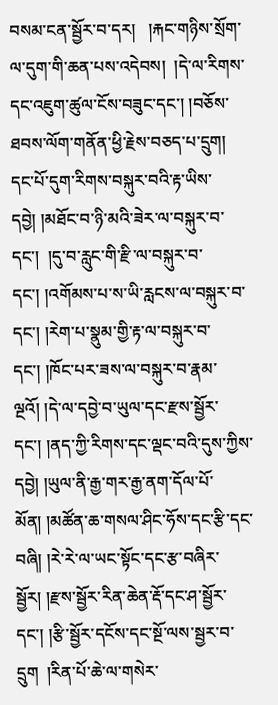བསམ་ངན་སྦྱོར་བ་དར།   །རྐང་གཉིས་སྲོག་ལ་དུག་གི་ཆན་པས་འདེབས།  །དེ་ལ་རིགས་དང་འཇུག་ཚུལ་ངོས་བཟུང་དང་། །བཅོས་ཐབས་ལོག་གནོན་ཕྱི་རྗེས་བཅད་པ་དྲུག།
དང་པོ་དུག་རིགས་བསྐུར་བའི་རྟ་ཡིས་དབྱེ། །མཐོང་བ་ཉི་མའི་ཟེར་ལ་བསྐུར་བ་དང་།  །དུ་བ་རླུང་གི་རྫི་ལ་བསྐུར་བ་དང་། །འགོམས་པ་ས་ཡི་རླངས་ལ་བསྐུར་བ་དང་། །རེག་པ་སྣུམ་གྱི་རྟ་ལ་བསྐུར་བ་དང་། །ཁོང་པར་ཟས་ལ་བསྐུར་བ་རྣམ་ལྔའོ། །དེ་ལ་དབྱེ་བ་ཡུལ་དང་རྫས་སྦྱོར་དང་། །ནད་ཀྱི་རིགས་དང་ལྡང་བའི་དུས་ཀྱིས་དབྱེ། །ཡུལ་ནི་རྒྱ་གར་རྒྱ་ནག་དོལ་པོ་མོན། །མཚོན་ཆ་གསལ་ཤིང་ཧོས་དང་རྩི་དང་བཞི། །རེ་རེ་ལ་ཡང་སྟོང་དང་རྩ་བཞིར་སྦྱོར། །རྫས་སྦྱོར་རིན་ཆེན་རྡོ་དང་ཤ་སྦྱོར་དང་། །རྩི་སྦྱོར་དངོས་དང་སྔོ་ལས་སྦྱར་བ་དྲུག  །རིན་པོ་ཆེ་ལ་གསེར་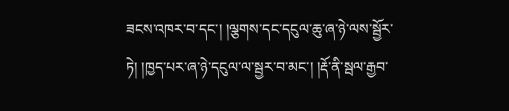ཟངས་འཁར་བ་དང་། །ལྕགས་དང་དངུལ་ཆུ་ཞ་ཉེ་ལས་སྦྱོར་ཏེ། །ཁྱད་པར་ཞ་ཉེ་དངུལ་ལ་སྦྱར་བ་མང་། །རྡོ་ནི་སྦལ་རྒྱབ་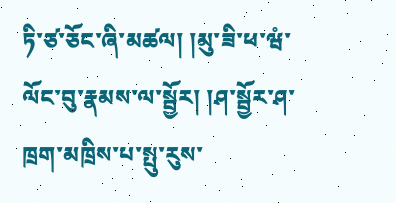ཏི་ཙ་ཅོང་ཞི་མཚལ། །མུ་ཟི་ཕ་ཝཾ་ལོང་བུ་རྣམས་ལ་སྦྱོར། །ཤ་སྦྱོར་ཤ་ཁྲག་མཁྲིས་པ་སྤུ་རུས་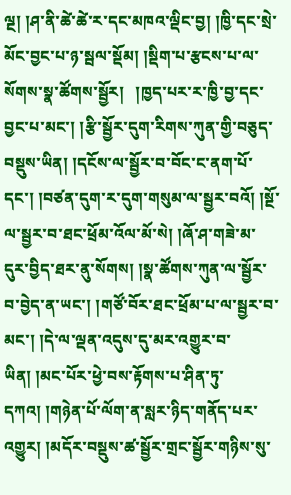ལྔ། །ཤ་ནི་ཚེ་ཚེ་ར་དང་མཁའ་ལྡིང་བྱ། །ཁྱི་དང་སྲེ་མོང་བྱང་པ་ཉ་སྦལ་སྡོམ། །སྡིག་པ་རྩངས་པ་ལ་སོགས་སྣ་ཚོགས་སྦྱོར།   །ཁྱད་པར་ར་ཁྱི་བྱ་དང་བྱང་པ་མང་། །རྩི་སྦྱོར་དུག་རིགས་ཀུན་གྱི་བཅུད་བསྡུས་ཡིན། །དངོས་ལ་སྦྱོར་བ་བོང་ང་ནག་པོ་དང་། །བཙན་དུག་ར་དུག་གསུམ་ལ་སྦྱར་བའོ། །སྔོ་ལ་སྦྱར་བ་ཐང་ཕྲོམ་འོལ་མོ་སེ། །ཞོ་ཤ་གཟེ་མ་དུར་བྱིད་ཐར་ནུ་སོགས། །སྣ་ཚོགས་ཀུན་ལ་སྦྱོར་བ་བྱེད་ན་ཡང་། །གཙོ་བོར་ཐང་ཕྲོམ་པ་ལ་སྦྱར་བ་མང་། །དེ་ལ་ལྡན་འདུས་དུ་མར་འགྱུར་བ་ཡིན། །མང་པོར་ཕྱེ་བས་རྟོགས་པ་ཤིན་ཏུ་དཀའ། །གཉེན་པོ་ལོག་ན་སླར་ཉིད་གནོད་པར་འགྱུར། །མདོར་བསྡུས་ཚ་སྦྱོར་གྲང་སྦྱོར་གཉིས་སུ་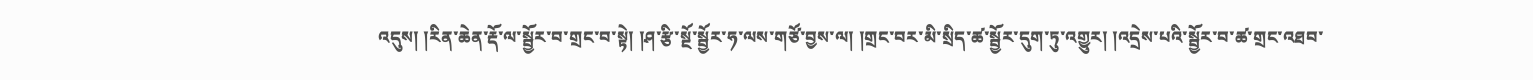འདུས། །རིན་ཆེན་རྡོ་ལ་སྦྱོར་བ་གྲང་བ་སྟེ། །ཤ་རྩི་སྔོ་སྦྱོར་ཧ་ལས་གཙོ་བྱས་ལ། །གྲང་བར་མི་སྲིད་ཚ་སྦྱོར་དུག་ཏུ་འགྱུར། །འདྲེས་པའི་སྦྱོར་བ་ཚ་གྲང་འཐབ་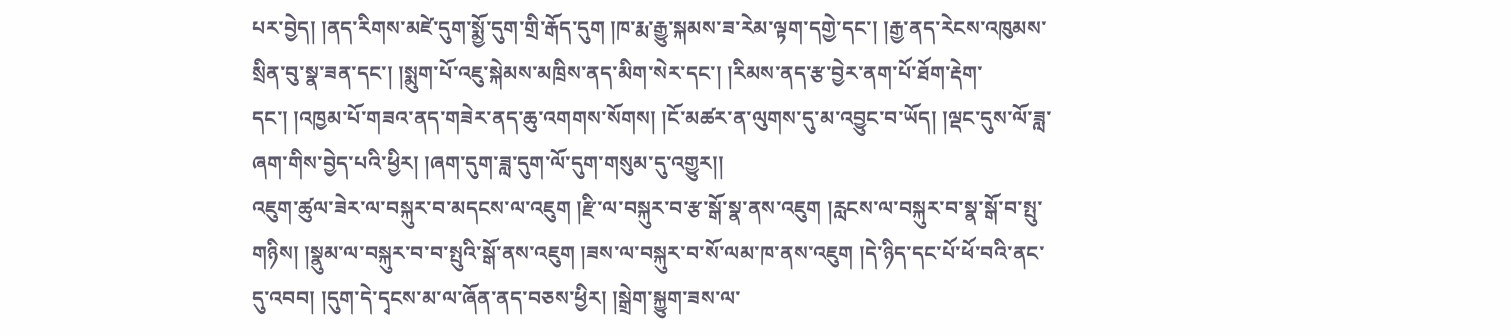པར་བྱེད། །ནད་རིགས་མཛེ་དུག་སྨྱོ་དུག་གྲི་རྒོད་དུག །ཁ་རྨ་རྒྱུ་སྐམས་ཟ་རེམ་ལྟག་དགྱེ་དང་། །རྒྱ་ནད་རེངས་འཁུམས་སྲིན་བུ་སྣ་ཟན་དང་། །སྨུག་པོ་འཇུ་སྐེམས་མཁྲིས་ནད་མིག་སེར་དང་། །རིམས་ནད་རྩ་བྱེར་ནག་པོ་ཐོག་རྡེག་དང་། །འཁྱམ་པོ་གཟའ་ནད་གཟེར་ནད་ཆུ་འགགས་སོགས། །ངོ་མཚར་ན་ལུགས་དུ་མ་འབྱུང་བ་ཡོད། །ལྡང་དུས་ལོ་ཟླ་ཞག་གིས་བྱེད་པའི་ཕྱིར། །ཞག་དུག་ཟླ་དུག་ལོ་དུག་གསུམ་དུ་འགྱུར།།
འཇུག་ཚུལ་ཟེར་ལ་བསྐུར་བ་མདངས་ལ་འཇུག །རྫི་ལ་བསྐུར་བ་རྩ་སྒོ་སྣ་ནས་འཇུག །རླངས་ལ་བསྐུར་བ་སྣ་སྒོ་བ་སྤུ་གཉིས། །སྣུམ་ལ་བསྐུར་བ་བ་སྤུའི་སྒོ་ནས་འཇུག །ཟས་ལ་བསྐུར་བ་སོ་ལམ་ཁ་ནས་འཇུག །དེ་ཉིད་དང་པོ་ཕོ་བའི་ནང་དུ་འབབ། །དུག་དེ་དྭངས་མ་ལ་ཞོན་ནད་བཅས་ཕྱིར། །སྒྲེག་སྐྱུག་ཟས་ལ་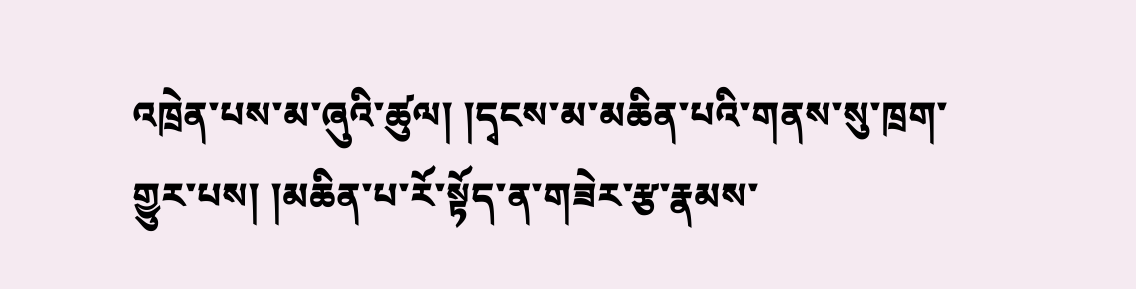འཁྲེན་པས་མ་ཞུའི་ཚུལ། །དྭངས་མ་མཆིན་པའི་གནས་སུ་ཁྲག་གྱུར་པས། །མཆིན་པ་རོ་སྟོད་ན་གཟེར་རྩ་རྣམས་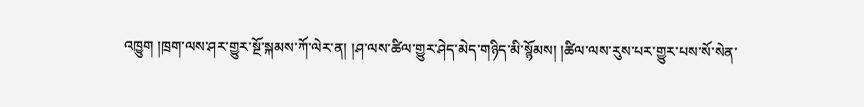འཁྱུག །ཁྲག་ལས་ཤར་གྱུར་སྔོ་སྐམས་ཀོ་ལེར་ན། །ཤ་ལས་ཚིལ་གྱུར་ཤེད་མེད་གཉིད་མི་སྙོམས། །ཚིལ་ལས་རུས་པར་གྱུར་པས་སོ་སེན་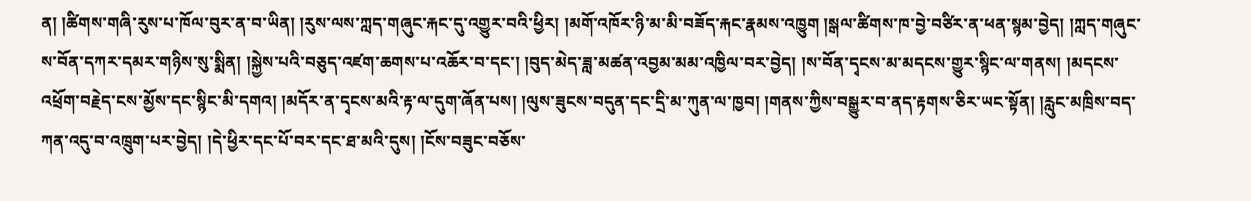ན། །ཚིགས་གཞི་རུས་པ་ཁོལ་བུར་ན་བ་ཡིན། །རུས་ལས་ཀླད་གཞུང་རྐང་དུ་འགྱུར་བའི་ཕྱིར། །མགོ་འཁོར་ཉི་མ་མི་བཟོད་རྐང་རྣམས་འཁྱུག །སྒལ་ཚིགས་ཁ་བྱེ་བཙིར་ན་ཕན་སྙམ་བྱེད། །ཀླད་གཞུང་ས་བོན་དཀར་དམར་གཉིས་སུ་སྨིན། །སྐྱེས་པའི་བཅུད་འཛག་ཆགས་པ་འཆོར་བ་དང་། །བུད་མེད་ཟླ་མཚན་འབྱམ་མམ་འཁྱིལ་བར་བྱེད། །ས་བོན་དྭངས་མ་མདངས་གྱུར་སྙིང་ལ་གནས། །མདངས་འཕྲོག་བརྗེད་ངས་མྱོས་དང་སྙིང་མི་དགའ། །མདོར་ན་དྭངས་མའི་རྟ་ལ་དུག་ཞོན་པས། །ལུས་ཟུངས་བདུན་དང་དྲི་མ་ཀུན་ལ་ཁྱབ། །གནས་ཀྱིས་བསྒྱུར་བ་ནད་རྟགས་ཅིར་ཡང་སྟོན། །རླུང་མཁྲིས་བད་ཀན་འདུ་བ་འཁྲུག་པར་བྱེད། །དེ་ཕྱིར་དང་པོ་བར་དང་ཐ་མའི་དུས། །ངོས་བཟུང་བཅོས་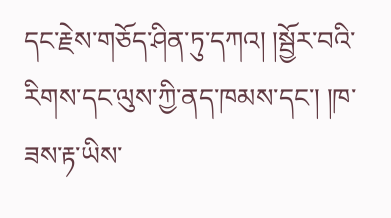དང་རྗེས་གཅོད་ཤིན་ཏུ་དཀའ། །སྦྱོར་བའི་རིགས་དང་ལུས་ཀྱི་ནད་ཁམས་དང་། །ཁ་ཟས་རྟ་ཡིས་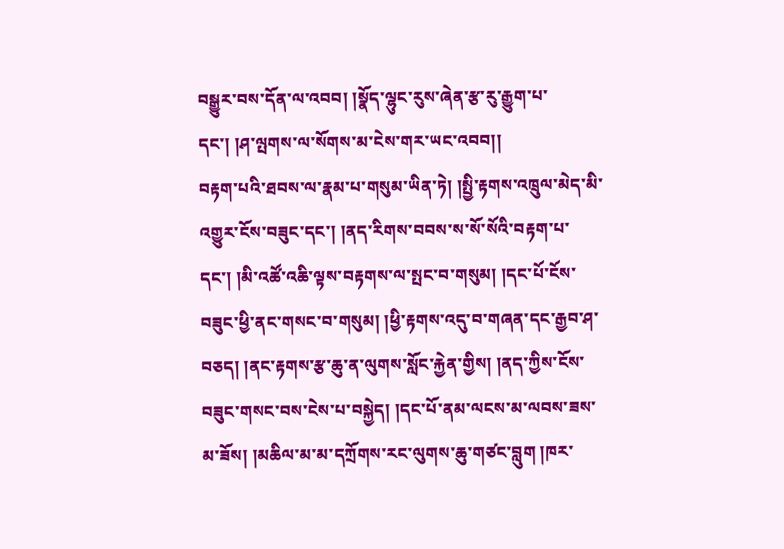བསྒྱུར་བས་དོན་ལ་འབབ། །སྣོད་ལྷུང་རུས་ཞེན་རྩ་རུ་རྒྱུག་པ་དང་། །ཤ་ལྤགས་ལ་སོགས་མ་ངེས་གར་ཡང་འབབ།།
བརྟག་པའི་ཐབས་ལ་རྣམ་པ་གསུམ་ཡིན་ཏེ། །སྤྱི་རྟགས་འཁྲུལ་མེད་མི་འགྱུར་ངོས་བཟུང་དང་། །ནད་རིགས་བབས་ས་སོ་སོའི་བརྟག་པ་དང་། །མི་འཚོ་འཆི་ལྟས་བརྟགས་ལ་སྤང་བ་གསུམ། །དང་པོ་ངོས་བཟུང་ཕྱི་ནང་གསང་བ་གསུམ། །ཕྱི་རྟགས་འདུ་བ་གཞན་དང་རྒྱབ་ཤ་བཅད། །ནང་རྟགས་རྩ་ཆུ་ན་ལུགས་སློང་རྐྱེན་གྱིས། །ནད་ཀྱིས་ངོས་བཟུང་གསང་བས་ངེས་པ་བསྐྱེད། །དང་པོ་ནམ་ལངས་མ་ལབས་ཟས་མ་ཟོས། །མཆིལ་མ་མ་དཀྲོགས་རང་ལུགས་ཆུ་གཙང་བླུག །ཁར་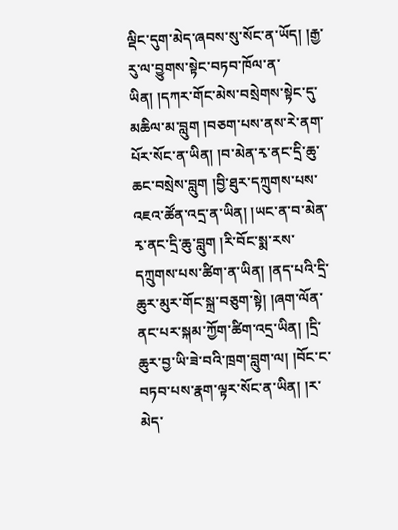ལྡིང་དུག་མེད་ཞབས་སུ་སོང་ན་ཡོད། །རྒྱ་རུ་ལ་བྱུགས་སྟེང་བཏབ་ཁོལ་ན་ཡིན། །དཀར་གོང་མེས་བསྲེགས་སྟེང་དུ་མཆིལ་མ་བླུག །བཅག་པས་ནས་རེ་ནག་པོར་སོང་ན་ཡིན། །བ་མེན་རྭ་ནང་དྲི་ཆུ་ཆང་བསྲེས་བླུག །བྱི་ཐུར་དཀྲུགས་པས་འཇའ་ཚོན་འདྲ་ན་ཡིན། །ཡང་ན་བ་མེན་རྭ་ནང་དྲི་ཆུ་བླུག །རི་བོང་སྨ་རས་དཀྲུགས་པས་ཚིག་ན་ཡིན། །ནད་པའི་དྲི་ཆུར་མུར་གོང་སྐྲ་བཅུག་སྟེ། །ཞག་ལོན་ནང་པར་སྐམ་ཀྱོག་ཚིག་འདྲ་ཡིན། །དྲི་ཆུར་བྱ་ཡི་ཟེ་བའི་ཁྲག་བླུག་ལ། །བོང་ང་བཏབ་པས་རྣག་ལྟར་སོང་ན་ཡིན། །ར་མེད་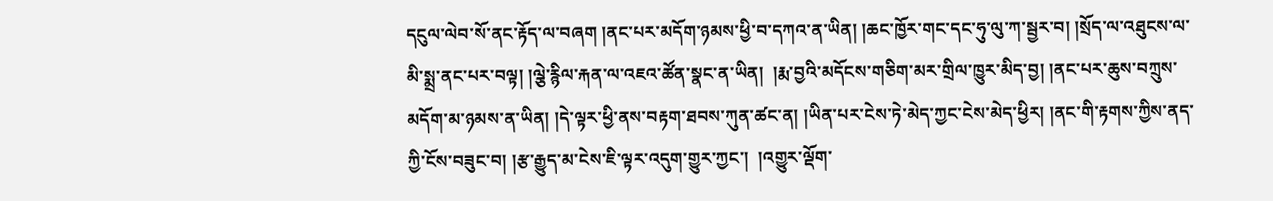དངུལ་ལེབ་སོ་ནང་རྟོད་ལ་བཞག །ནང་པར་མདོག་ཉམས་ཕྱི་བ་དཀའ་ན་ཡིན། །ཆང་ཁྱོར་གང་དང་ཧུ་ལུ་ཀ་སྦྱར་བ། །སྲོད་ལ་འཐུངས་ལ་མི་སྨྲ་ནང་པར་བལྟ། །ལྕེ་རྙིལ་རྐན་ལ་འཇའ་ཚོན་སྣང་ན་ཡིན།  །རྨ་བྱའི་མདོངས་གཅིག་མར་གྲིལ་ཁྱུར་མིད་བྱ། །ནང་པར་ཆུས་བཀྲུས་མདོག་མ་ཉམས་ན་ཡིན། །དེ་ལྟར་ཕྱི་ནས་བརྟག་ཐབས་ཀུན་ཚང་ན། །ཡིན་པར་ངེས་ཏེ་མེད་ཀྱང་ངེས་མེད་ཕྱིར། །ནང་གི་རྟགས་ཀྱིས་ནད་ཀྱི་ངོས་བཟུང་བ། །རྩ་རྒྱུད་མ་ངེས་ཇི་ལྟར་འདུག་གྱུར་ཀྱང་།  །འགྱུར་ལྡོག་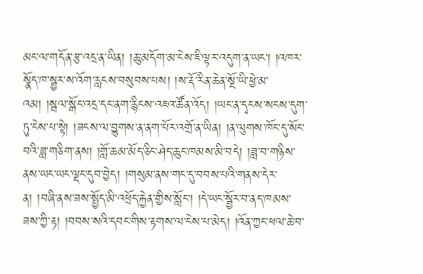མང་ལ་གདོན་རྩ་འདྲ་ན་ཡིན། །ཆུ་མདོག་མ་ངེས་ཇི་ལྟར་འདུག་ན་ཡང་། །འཁར་སྣོད་ཁ་སྦྱར་ས་འོག་རླངས་བསུབས་པས། །ས་རྡོ་རིན་ཆེན་སྔོ་ཡི་ཕྱེ་མ་འམ། །སྦལ་སྒོང་འདྲ་དང་ནག་རྙིངས་འཇའ་ཚོན་འོད། །ཡང་ན་དྭངས་སངས་དུག་ཏུ་ངེས་པ་སྟེ། །ཟངས་ལ་བྱུགས་ན་ནག་པོར་འགྲོ་ན་ཡིན། །ན་ལུགས་ཁོང་དུ་སོང་བའི་ཟླ་གཅིག་ནས། །གློ་ཆམ་མོད་ཅིང་ཤེད་ཆུང་ཁམས་མི་བདེ། །ཟླ་བ་གཉིས་ནས་ཡང་ཡང་ལྡང་དུབ་བྱེད། །གསུམ་ནས་གང་དུ་བབས་པའི་གནས་དེར་ན། །བཞི་ནས་ཟས་སྤྱོད་མི་འཕྲོད་རྐྱེན་གྱིས་སློང་། །དེ་ཡང་སྦྱོར་བ་ནད་ཁམས་ཟས་ཀྱི་རྟ། །བབས་སའི་དབང་གིས་རྟགས་ལ་ངེས་པ་མེད། །འོན་ཀྱང་ཕལ་ཆེ་བ་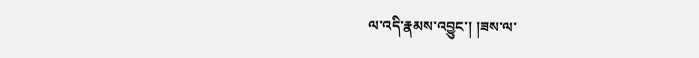ལ་འདི་རྣམས་འབྱུང་། །ཟས་ལ་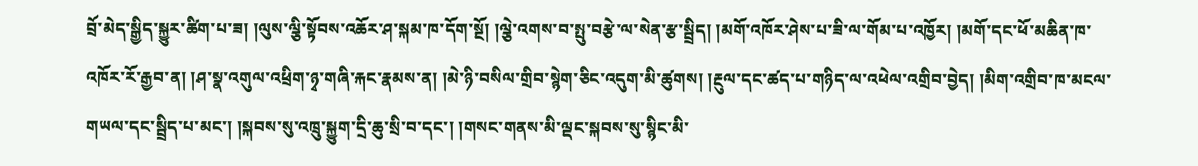བྲོ་མེད་སྒྱིད་སྐྱུར་ཚིག་པ་ཟ། །ལུས་ལྕི་སྟོབས་འཆོར་ཤ་སྐམ་ཁ་དོག་སྔོ། །ལྕེ་འགས་བ་སྤུ་བརྩེ་ལ་སེན་རྩ་སྦྲིད། །མགོ་འཁོར་ཤེས་པ་ཟི་ལ་གོམ་པ་འཁྱོར། །མགོ་དང་ཕོ་མཆིན་ཁ་འཁོར་རོ་རྒྱབ་ན། །ཤ་སྣ་འགུལ་འཕྲིག་ཉྭ་གཞི་རྐང་རྣམས་ན། །མེ་ཉི་བསིལ་གྲིབ་སྙེག་ཅིང་འདུག་མི་ཚུགས། །རྔུལ་དང་ཚད་པ་གཉིད་ལ་འཕེལ་འགྲིབ་བྱེད། །མིག་འགྲིབ་ཁ་མངལ་གཡལ་དང་སྦྲིད་པ་མང་། །སྐབས་སུ་འཁྲུ་སྐྱུག་དྲི་ཆུ་སྲི་བ་དང་། །གསང་གནས་མི་ལྡང་སྐབས་སུ་སྙིང་མི་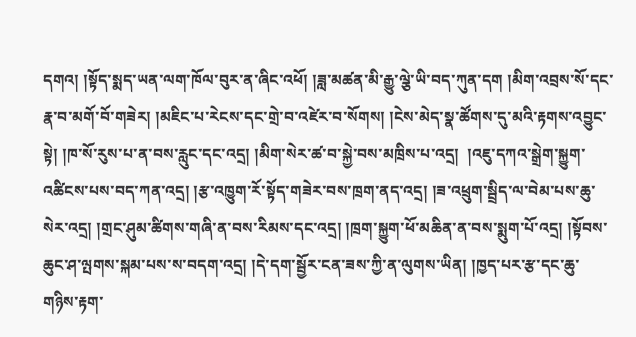དགའ། །སྟོད་སྨད་ཡན་ལག་ཁོལ་བུར་ན་ཞིང་འཕོ། །ཟླ་མཚན་མི་རྒྱུ་ལྕེ་ཡི་བད་ཀུན་དག །མིག་འབྲས་སོ་དང་རྣ་བ་མགོ་བོ་གཟེར། །མཇིང་པ་རེངས་དང་གྲེ་བ་འཛེར་བ་སོགས། །ངེས་མེད་སྣ་ཚོགས་དུ་མའི་རྟགས་འབྱུང་སྟེ། །ཁ་སོ་རུས་པ་ན་བས་རླུང་དང་འདྲ། །མིག་སེར་ཚ་བ་སྐྱེ་བས་མཁྲིས་པ་འདྲ།  །འཇུ་དཀའ་སྒྲེག་སྐྱུག་འཚིངས་པས་བད་ཀན་འདྲ། །རྩ་འཁྱུག་རོ་སྟོད་གཟེར་བས་ཁྲག་ནད་འདྲ། །ཟ་འཕྲུག་སྦྲིད་ལ་བེམ་པས་ཆུ་སེར་འདྲ། །གྲང་ཤུམ་ཚིགས་གཞི་ན་བས་རིམས་དང་འདྲ། །ཁྲག་སྐྱུག་ཕོ་མཆིན་ན་བས་སྨུག་པོ་འདྲ། །སྟོབས་ཆུང་ཤ་ལྤགས་སྐམ་པས་ས་བདག་འདྲ། །དེ་དག་སྦྱོར་ངན་ཟས་ཀྱི་ན་ལུགས་ཡིན། །ཁྱད་པར་རྩ་དང་ཆུ་གཉིས་རྟག་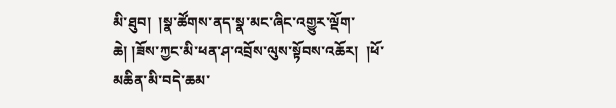མི་ཐུབ།  །སྣ་ཚོགས་ནད་སྣ་མང་ཞིང་འགྱུར་ལྡོག་ཆེ། །ཟོས་ཀྱང་མི་ཕན་ཤ་འབྲོས་ལུས་སྟོབས་འཆོར།  །ཕོ་མཆིན་མི་བདེ་ཆམ་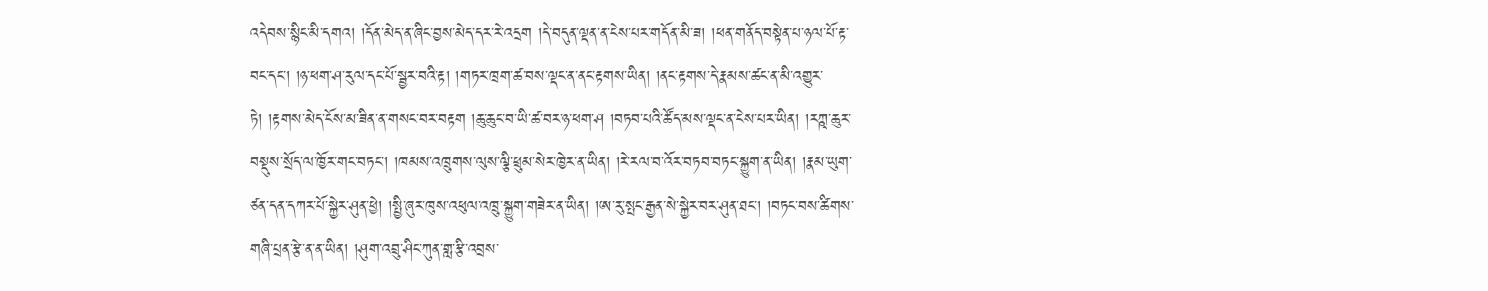འདེབས་སྙིང་མི་དགའ། །དོན་མེད་ན་ཞིང་བྱས་མེད་དར་རེ་འདྲག །དེ་བདུན་ལྡན་ན་ངེས་པར་གདོན་མི་ཟ། །ཕན་གནོད་བསྟེན་པ་ཉལ་པོ་རྟ་བང་དང་། །ཉ་ཕག་ཤ་རུལ་དང་པོ་སྦྱར་བའི་རྟ། །གཏར་ཁྲག་ཚ་བས་ལྡང་ན་ནང་རྟགས་ཡིན། །ནང་རྟགས་དེ་རྣམས་ཚང་ན་མི་འགྱུར་ཏེ། །རྟགས་མེད་ངོས་མ་ཟིན་ན་གསང་བར་བརྟག །ཆུ་ཆུང་བ་ཡི་ཚ་བར་ཉ་ཕག་ཤ །བཏབ་པའི་ཚོད་མས་ལྡང་ན་ངེས་པར་ཡིན། །རཀྵ་ཆུར་བསྡུས་སྲོད་ལ་ཁྱོར་གང་བཏང་། །ཁམས་འཁྲུགས་ལུས་ལྕི་ཕྲུམ་སེར་ཁྱེར་ན་ཡིན། །རེ་རལ་བ་འོར་བཏབ་བཏང་སྐྱུག་ན་ཡིན། །རྣམ་ཡུག་ཙན་དན་དཀར་པོ་སྐྱེར་ཤུན་ཕྱེ། །སྤྱི་ཞུར་ཁུས་འཕུལ་འཁྲུ་སྐྱུག་གཟེར་ན་ཡིན། །ཨ་རུ་སྤང་རྒྱན་སེ་སྐྱེར་བར་ཤུན་ཐང་། །བཏང་བས་ཚིགས་གཞི་པྲན་རྩེ་ན་ན་ཡིན། །ཤུག་འབྲུ་ཤིང་ཀུན་གླ་རྩི་འབྲས་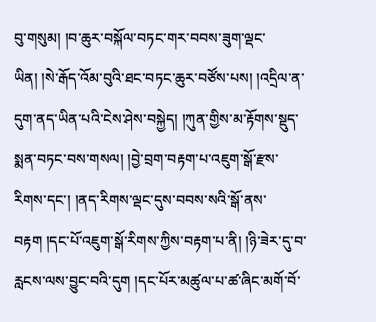བུ་གསུམ། །བ་ཆུར་བསྐོལ་བཏང་གར་བབས་ཟུག་ལྡང་ཡིན། །སེ་རྒོད་འོམ་བུའི་ཐང་བཏང་ཆུར་བཙོས་པས། །འདྲིལ་ན་དུག་ནད་ཡིན་པའི་ངེས་ཤེས་བསྐྱེད། །ཀུན་གྱིས་མ་རྟོགས་སྡུད་སྨན་བཏང་བས་གསལ། །བྱེ་བྲག་བརྟག་པ་འཇུག་སྒོ་རྫས་རིགས་དང་། །ནད་རིགས་ལྡང་དུས་བབས་སའི་སྒོ་ནས་བརྟག །དང་པོ་འཇུག་སྒོ་རིགས་ཀྱིས་བརྟག་པ་ནི། །ཉི་ཟེར་དུ་བ་རླངས་ལས་བྱུང་བའི་དུག །དང་པོར་མཚུལ་པ་ཚ་ཞིང་མགོ་བོ་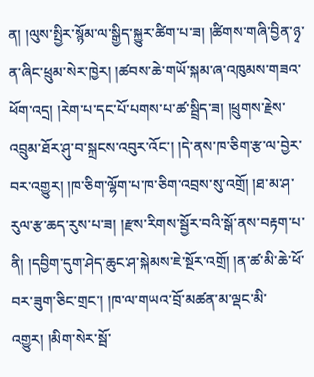ན། །ལུས་སྤྱིར་སྙོམ་ལ་སྒྱིད་སྐྱུར་ཚིག་པ་ཟ། །ཚིགས་གཞི་བྱིན་ཉྭ་ན་ཞིང་ཕྲུམ་སེར་ཁྱེར། །ཚབས་ཆེ་གཡོ་སྐམ་ཞ་འཁུམས་གཟའ་ཕོག་འདྲ། །རེག་པ་དང་པོ་པགས་པ་ཚ་སྦྲིད་ཟ། །ཕྲུགས་རྗེས་འབྲུམ་ཐོར་ཤུ་བ་སྐྲངས་འབུར་འོང་། །དེ་ནས་ཁ་ཅིག་རྩ་ལ་བྱེར་བར་འགྱུར། །ཁ་ཅིག་ལྷོག་པ་ཁ་ཅིག་འབྲས་སུ་འགྲོ། །ཐ་མ་ཤ་རུལ་རྩ་ཆད་རུས་པ་ཟ། །རྫས་རིགས་སྦྱོར་བའི་སྒོ་ནས་བརྟག་པ་ནི། །དབྱིག་དུག་ཤེད་ཆུང་ཤ་སྐེམས་ཇེ་སྔོར་འགྲོ། །ན་ཚ་མི་ཆེ་ཕོ་བར་ཟུག་ཅིང་གྲང་། །ཁ་ལ་གཡའ་བྲོ་མཚན་མ་ལྡང་མི་འགྱུར། །མིག་སེར་སྦོ་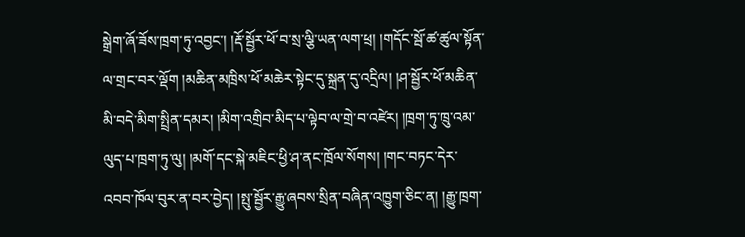སྒྲེག་ཞོ་ཟོས་ཁྲག་ཏུ་འབྱང་། །རྡོ་སྦྱོར་ཕོ་བ་སྲ་ལྕི་ཡན་ལག་ཕྲ། །གདོང་སྦོ་ཚ་ཚུལ་སྟོན་ལ་གྲང་བར་ལྡོག །མཆིན་མཁྲིས་ཕོ་མཆེར་སྟེང་དུ་སྐྲན་དུ་འདྲིལ། །ཤ་སྦྱོར་ཕོ་མཆིན་མི་བདེ་མིག་སྤྲིན་དམར། །མིག་འགྲིབ་མིད་པ་ལྟེབ་ལ་གྲེ་བ་འཛེར། །ཁྲག་ཏུ་ཁྲུ་འམ་ལུད་པ་ཁྲག་ཏུ་ལུ། །མགོ་དང་སྐེ་མཇིང་ཕྱི་ཤ་ནང་ཁྲོལ་སོགས། །གང་བཏང་དེར་འབབ་ཁོལ་བུར་ན་བར་བྱེད། །སྤུ་སྦྱོར་རྒྱུ་ཞབས་སྲིན་བཞིན་འཁྱུག་ཅིང་ན། །རྒྱུ་ཁྲག་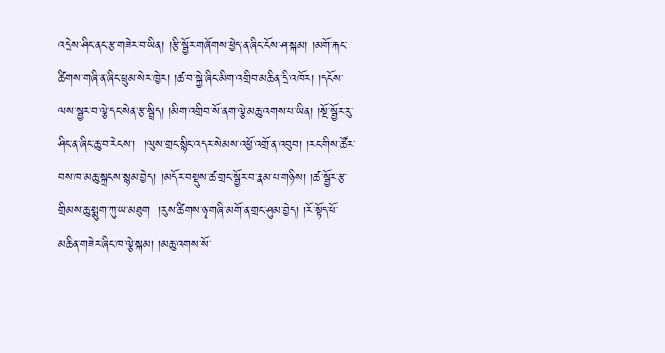འདྲེས་ཤིང་ནང་རྩ་གཟེར་བ་ཡིན། །རྩི་སྦྱོར་གཞོགས་ཕྱེད་ན་ཞིང་ངོས་ཤ་སྐམ། །མགོ་རྐང་ཚིགས་གཞི་ན་ཞིང་ཕྲུམ་སེར་ཁྱེར། །ཚ་བ་སྐྱེ་ཞིང་མིག་འགྲིབ་མཆིན་དྲི་འཁོར། །དངོས་ལས་སྦྱར་བ་ལྕེ་དང་སེན་རྩ་སྦྲིད། །མིག་འགྲིབ་སོ་ནག་ལྕེ་མཆུ་འགས་པ་ཡིན། །སྔོ་སྦྱོར་རུ་ཤིང་ན་ཞིང་ཆུ་བ་རེངས་།  །ལུས་གྲང་སྙིང་འདར་སེམས་འཕྱོ་འགྲོ་ན་འབུབ། །རང་གིས་ཚོར་བས་ཁ་མཆུ་སྐྲངས་སྙམ་བྱེད། །མདོར་བསྡུས་ཚ་གྲང་སྦྱོར་བ་རྣམ་པ་གཉིས། །ཚ་སྦྱོར་རྩ་གྲིམས་ཆུ་སྨུག་ཀུ་ཡ་མཐུག  །རུས་ཚིགས་ཉྭ་གཞི་མགོ་ན་གྲང་ཤུམ་བྱེད། །རོ་སྟོད་ཕོ་མཆིན་གཟེར་ཞིང་ཁ་ལྕེ་སྐམ། །མཆུ་འགས་སོ་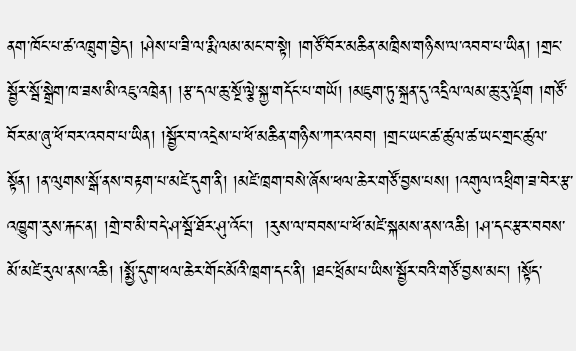ནག་ཁོང་པ་ཚ་འཁྲུག་བྱེད། །ཤེས་པ་ཟི་ལ་རྨི་ལམ་མང་བ་སྟེ། །གཙོ་བོར་མཆིན་མཁྲིས་གཉིས་ལ་འབབ་པ་ཡིན། །གྲང་སྦྱོར་སྦོ་སྒྲེག་ཁ་ཟས་མི་འཇུ་འཁྲེན། །རྩ་དལ་ཆུ་སྔོ་ལྕེ་སྐྱ་གདོང་པ་གཡོ། །མཇུག་ཏུ་སྐྲན་དུ་འདྲིལ་ལམ་ཆུ་རུ་ལྡོག །གཙོ་བོར་མ་ཞུ་ཕོ་བར་འབབ་པ་ཡིན། །སྦྱོར་བ་འདྲེས་པ་ཕོ་མཆིན་གཉིས་ཀར་འབབ། །གྲང་ཡང་ཚ་ཚུལ་ཚ་ཡང་གྲང་ཚུལ་སྟོན། །ན་ལུགས་སྒོ་ནས་བརྟག་པ་མཛེ་དུག་ནི། །མཛེ་ཁྲག་བསེ་ཞོས་ཕལ་ཆེར་གཙོ་བྱས་པས། །འགུལ་འཕྲིག་ཟ་བེར་རྩ་འཁྱུག་རུས་རྐང་ན། །གྲེ་བ་མི་བདེ་ཤ་སྦོ་ཐོར་ཤུ་འོང་།  །རུས་ལ་བབས་པ་ཕོ་མཛེ་སྐམས་ནས་འཆི། །ཤ་དང་རྩར་བབས་མོ་མཛེ་རུལ་ནས་འཆི། །སྨྱོ་དུག་ཕལ་ཆེར་གོང་མོའི་ཁྲག་དང་ནི། །ཐང་ཕྲོམ་པ་ཡིས་སྦྱོར་བའི་གཙོ་བྱས་མང་། །སྟོད་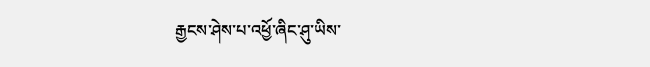རྒྱངས་ཤེས་པ་འཕྱོ་ཞིང་ཤུ་ཡིས་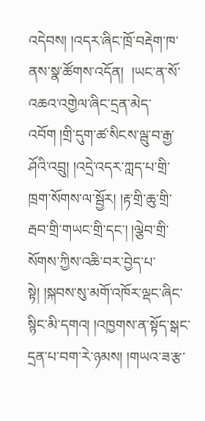འདེབས། །འདར་ཞིང་ཁྲོ་བརྡེག་ཁ་ནས་སྣ་ཚོགས་འདོན།  །ཡང་ན་སོ་འཆའ་འགྱེལ་ཞིང་དྲན་མེད་འབོག །གྲི་དུག་ཚ་སིངས་ལྦུ་བ་རྒྱ་ཤོའི་འབྲུ། །འདྲེ་འདར་ཀླད་པ་གྲི་ཁྲག་སོགས་ལ་སྦྱོར། །རྟ་གྲི་ཆུ་གྲི་རྦབ་གྲི་གཡང་གྲི་དང་། །ལྕེབ་གྲི་སོགས་ཀྱིས་འཆི་བར་བྱེད་པ་སྟེ། །སྐབས་སུ་མགོ་འཁོར་ལྡང་ཞིང་སྙིང་མི་དགའ། །འཁྱགས་ན་སྟོད་སྒང་དྲན་པ་བག་རེ་ཉམས། །གཡའ་ཟ་རྩ་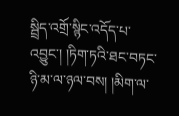སྦྲིད་འགྲོ་སྙིང་འདོད་པ་འབྱུང་། །ཏིག་ཏའི་ཐང་བཏང་ཉི་མ་ལ་ཉལ་བས། །མིག་ལ་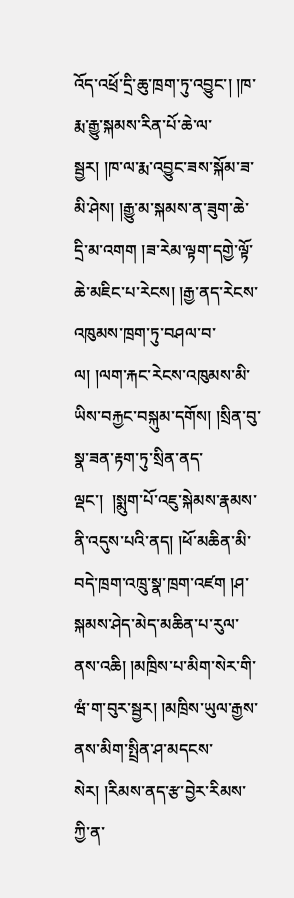འོད་འཕྲོ་དྲི་ཆུ་ཁྲག་ཏུ་འབྱུང་། །ཁ་རྨ་རྒྱུ་སྐམས་རིན་པོ་ཆེ་ལ་སྦྱར། །ཁ་ལ་རྨ་འབྱུང་ཟས་སྐོམ་ཟ་མི་ཤེས། །རྒྱུ་མ་སྐམས་ན་ཟུག་ཆེ་དྲི་མ་འགག །ཟ་རེམ་ལྟག་དགྱེ་ལྟོ་ཆེ་མཇིང་པ་རེངས། །རྒྱ་ནད་རེངས་འཁུམས་ཁྲག་ཏུ་བཤལ་བ་ལ། །ལག་རྐང་རེངས་འཁུམས་མི་ཡིས་བརྐྱང་བསྐུམ་དགོས། །སྲིན་བུ་སྣ་ཟན་རྟག་ཏུ་སྲིན་ནད་ལྡང་།  །སྨུག་པོ་འཇུ་སྐེམས་རྣམས་ནི་འདུས་པའི་ནད། །ཕོ་མཆིན་མི་བདེ་ཁྲག་འཁྲུ་སྣ་ཁྲག་འཛག །ཤ་སྐམས་ཤེད་མེད་མཆིན་པ་རུལ་ནས་འཆི། །མཁྲིས་པ་མིག་སེར་གི་ཝཾ་ག་བུར་སྦྱར། །མཁྲིས་ཡུལ་རྒྱས་ནས་མིག་སྤྲིན་ཤ་མདངས་སེར། །རིམས་ནད་རྩ་བྱེར་རིམས་ཀྱི་ན་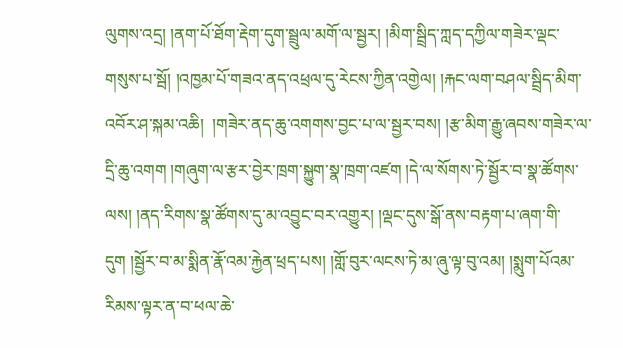ལུགས་འདྲ། །ནག་པོ་ཐོག་རྡེག་དུག་སྦྲུལ་མགོ་ལ་སྦྱར། །མིག་སྦྲིད་ཀླད་དཀྱིལ་གཟེར་ལྡང་གསུས་པ་སྦོ། །འཁྱམ་པོ་གཟའ་ནད་འཕྲལ་དུ་རེངས་ཀྱིན་འགྱེལ། །རྐང་ལག་བཤལ་སྦྲིད་མིག་འབོར་ཤ་སྐམ་འཆི།  །གཟེར་ནད་ཆུ་འགགས་བྱང་པ་ལ་སྦྱར་བས། །རྩ་མིག་རྒྱུ་ཞབས་གཟེར་ལ་དྲི་ཆུ་འགག །གཞུག་ལ་རྩར་བྱེར་ཁྲག་སྐྱུག་སྣ་ཁྲག་འཛག །དེ་ལ་སོགས་ཏེ་སྦྱོར་བ་སྣ་ཚོགས་ལས། །ནད་རིགས་སྣ་ཚོགས་དུ་མ་འབྱུང་བར་འགྱུར། །ལྡང་དུས་སྒོ་ནས་བརྟག་པ་ཞག་གི་དུག །སྦྱོར་བ་མ་སྨིན་རྣོ་འམ་རྐྱེན་ཕྲད་པས། །གློ་བུར་ལངས་ཏེ་མ་ཞུ་ལྟ་བུ་འམ། །སྨུག་པོའམ་རིམས་ལྟར་ན་བ་ཕལ་ཆེ་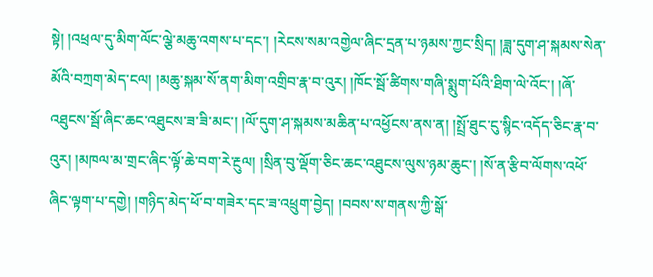སྟེ། །འཕྲལ་དུ་མིག་ལོང་ལྕེ་མཆུ་འགས་པ་དང་། །རེངས་སམ་འགྱེལ་ཞིང་དྲན་པ་ཉམས་ཀྱང་སྲིད། །ཟླ་དུག་ཤ་སྐམས་སེན་མོའི་བཀྲག་མེད་ངལ། །མཆུ་སྐམ་སོ་ནག་མིག་འགྲིབ་རྣ་བ་འུར། །ཁོང་སྦོ་ཚིགས་གཞི་སྨུག་པོའི་ཐིག་ལེ་འོང་། །ཞོ་འཐུངས་སྦོ་ཞིང་ཆང་འཐུངས་ཟ་ཟི་མང་། །ལོ་དུག་ཤ་སྐམས་མཆིན་པ་འཕྱོངས་ནས་ན། །སྤྲོ་ཐུང་ངུ་སྙིང་འདོད་ཅིང་རྣ་བ་འུར། །མཁལ་མ་གྲང་ཞིང་ལྟོ་ཆེ་བག་རེ་རྔུལ། །སྲིན་བུ་ལྡོག་ཅིང་ཆང་འཐུངས་ལུས་ཉམ་ཆུང་། །སོ་ན་རྩིབ་ལོགས་འཕོ་ཞིང་ལྟག་པ་དགྱེ། །གཉིད་མེད་ཕོ་བ་གཟེར་དང་ཟ་འཕྲུག་བྱེད། །བབས་ས་གནས་ཀྱི་སྒོ་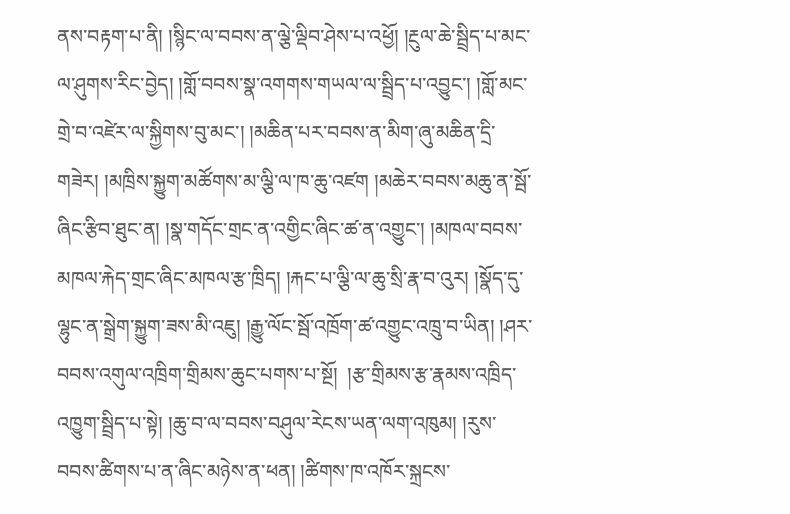ནས་བརྟག་པ་ནི། །སྙིང་ལ་བབས་ན་ལྕེ་ལྡིབ་ཤེས་པ་འཕྱོ། །རྔུལ་ཆེ་སྦྲིད་པ་མང་ལ་ཤུགས་རིང་བྱེད། །གློ་བབས་སྣ་འགགས་གཡལ་ལ་སྦྲིད་པ་འབྱུང་། །གློ་མང་གྲེ་བ་འཛེར་ལ་སྐྱིགས་བུ་མང་། །མཆིན་པར་བབས་ན་མིག་ཞུ་མཆིན་དྲི་གཟེར། །མཁྲིས་སྐྱུག་མཚོགས་མ་ལྕི་ལ་ཁ་ཆུ་འཛག །མཆེར་བབས་མཆུ་ན་སྦོ་ཞིང་རྩིབ་ཐུང་ན། །སྣ་གདོང་གྲང་ན་འགྱིང་ཞིང་ཚ་ན་འགྱུང་། །མཁལ་བབས་མཁལ་རྐེད་གྲང་ཞིང་མཁལ་རྩ་ཁྲིད། །རྐང་པ་ལྕི་ལ་ཆུ་སྲི་རྣ་བ་འུར། །སྣོད་དུ་ལྷུང་ན་སྒྲེག་སྐྱུག་ཟས་མི་འཇུ། །རྒྱུ་ལོང་སྦོ་འཁྲོག་ཚ་འགྱུང་འཁྲུ་བ་ཡིན། །ཤར་བབས་འགུལ་འཁྲིག་གྲིམས་ཆུང་པགས་པ་སྔོ།  །རྩ་གྲིམས་རྩ་རྣམས་འཁྲིད་འཁྱུག་སྦྲིད་པ་སྟེ། །ཆུ་བ་ལ་བབས་བཤུལ་རེངས་ཡན་ལག་འཁུམ། །རུས་བབས་ཚིགས་པ་ན་ཞིང་མཉེས་ན་ཕན། །ཚིགས་ཁ་འཁོར་སྐྲངས་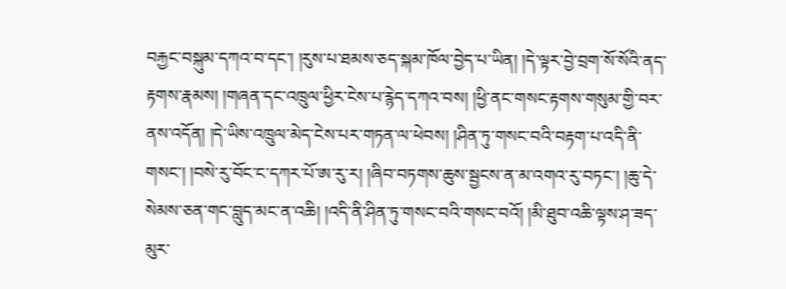བརྐྱང་བསྐུམ་དཀའ་བ་དང་། །རུས་པ་ཐམས་ཅད་སྐམ་ཁོལ་བྱེད་པ་ཡིན། །དེ་ལྟར་བྱེ་བྲག་སོ་སོའི་ནད་རྟགས་རྣམས། །གཞན་དང་འཁྲུལ་ཕྱིར་ངེས་པ་རྙེད་དཀའ་བས། །ཕྱི་ནང་གསང་རྟགས་གསུམ་གྱི་བར་ནས་འདོན། །དེ་ཡིས་འཁྲུལ་མེད་ངེས་པར་གཏན་ལ་ཕེབས། །ཤིན་ཏུ་གསང་བའི་བརྟག་པ་འདི་ནི་གསང་། །བསེ་རུ་བོང་ང་དཀར་པོ་ཨ་རུ་ར། །ཞིབ་བཏགས་ཆུས་སྦྱངས་ན་མ་འགའ་རུ་བཏང་། །ཆུ་དེ་སེམས་ཅན་གང་བླུད་མང་ན་འཆི། །འདི་ནི་ཤིན་ཏུ་གསང་བའི་གསང་བའོ། །མི་ཐུབ་འཆི་ལྟས་ཤ་ཟད་མུར་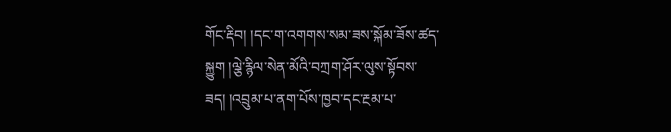གོང་རྡིབ། །དང་ག་འགགས་སམ་ཟས་སྐོམ་ཟོས་ཚད་སྐྱུག །ལྕེ་རྙིལ་སེན་མོའི་བཀྲག་ཤོར་ལུས་སྟོབས་ཟད། །འབྲུམ་པ་ནག་པོས་ཁྱབ་དང་རྔམ་པ་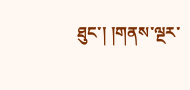ཐུང་། །གནས་ལྔར་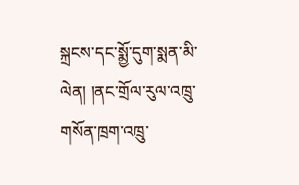སྐྲངས་དང་སྨྱོ་དུག་སྨན་མི་ལེན། །ནང་གྲོལ་རུལ་འཁྲུ་གསོན་ཁྲག་འཁྲུ་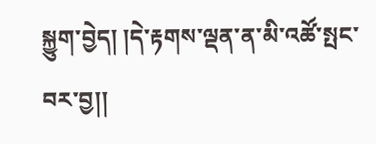སྐྱུག་བྱེད། །དེ་རྟགས་ལྡན་ན་མི་འཚོ་སྤང་བར་བྱ།།